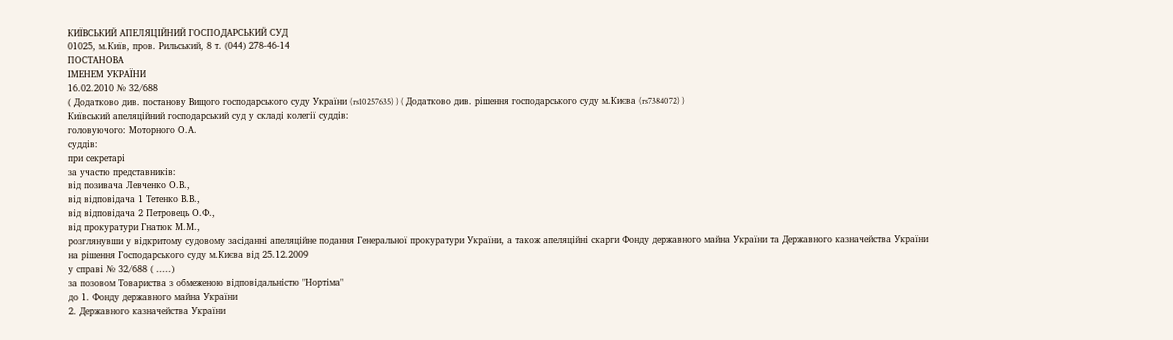КИЇВСЬКИЙ АПЕЛЯЦІЙНИЙ ГОСПОДАРСЬКИЙ СУД
01025, м.Київ, пров. Рильський, 8 т. (044) 278-46-14
ПОСТАНОВА
ІМЕНЕМ УКРАЇНИ
16.02.2010 № 32/688
( Додатково див. постанову Вищого господарського суду України (rs10257635) ) ( Додатково див. рішення господарського суду м.Києва (rs7384072) )
Київський апеляційний господарський суд у складі колегії суддів:
головуючого: Моторного О.А.
суддів:
при секретарі
за участю представників:
від позивача Левченко О.В.,
від відповідача 1 Тетенко В.В.,
від відповідача 2 Петровець О.Ф.,
від прокуратури Гнатюк М.М.,
розглянувши у відкритому судовому засіданні апеляційне подання Генеральної прокуратури України, а також апеляційні скарги Фонду державного майна України та Державного казначейства України
на рішення Господарського суду м.Києва від 25.12.2009
у справі № 32/688 ( .....)
за позовом Товариства з обмеженою відповідальністю "Нортіма"
до 1. Фонду державного майна України
2. Державного казначейства України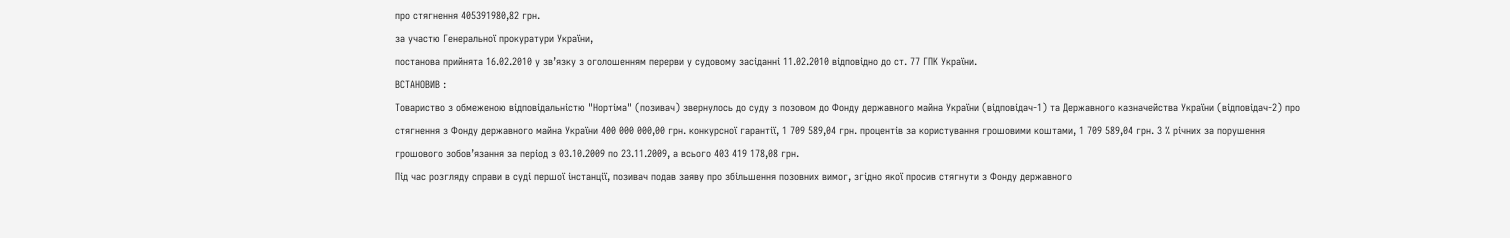про стягнення 405391980,82 грн.
за участю Генеральної прокуратури України,
постанова прийнята 16.02.2010 у зв’язку з оголошенням перерви у судовому засіданні 11.02.2010 відповідно до ст. 77 ГПК України.
ВСТАНОВИВ :
Товариство з обмеженою відповідальністю "Нортіма" (позивач) звернулось до суду з позовом до Фонду державного майна України (відповідач-1) та Державного казначейства України (відповідач-2) про стягнення з Фонду державного майна України 400 000 000,00 грн. конкурсної гарантії, 1 709 589,04 грн. процентів за користування грошовими коштами, 1 709 589,04 грн. 3 % річних за порушення грошового зобов’язання за період з 03.10.2009 по 23.11.2009, а всього 403 419 178,08 грн.
Під час розгляду справи в суді першої інстанції, позивач подав заяву про збільшення позовних вимог, згідно якої просив стягнути з Фонду державного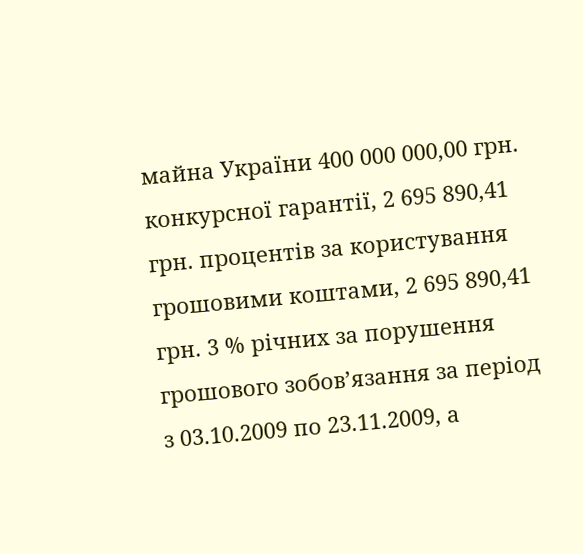майна України 400 000 000,00 грн. конкурсної гарантії, 2 695 890,41 грн. процентів за користування грошовими коштами, 2 695 890,41 грн. 3 % річних за порушення грошового зобов’язання за період з 03.10.2009 по 23.11.2009, а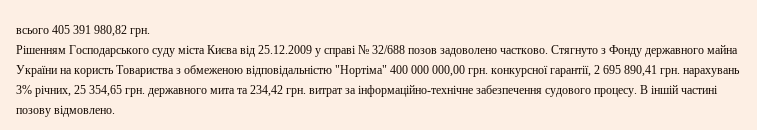всього 405 391 980,82 грн.
Рішенням Господарського суду міста Києва від 25.12.2009 у справі № 32/688 позов задоволено частково. Стягнуто з Фонду державного майна України на користь Товариства з обмеженою відповідальністю "Нортіма" 400 000 000,00 грн. конкурсної гарантії, 2 695 890,41 грн. нарахувань 3% річних, 25 354,65 грн. державного мита та 234,42 грн. витрат за інформаційно-технічне забезпечення судового процесу. В іншій частині позову відмовлено.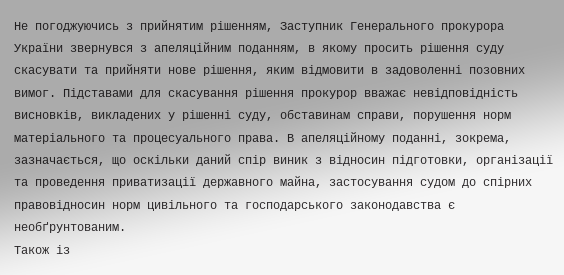Не погоджуючись з прийнятим рішенням, Заступник Генерального прокурора України звернувся з апеляційним поданням, в якому просить рішення суду скасувати та прийняти нове рішення, яким відмовити в задоволенні позовних вимог. Підставами для скасування рішення прокурор вважає невідповідність висновків, викладених у рішенні суду, обставинам справи, порушення норм матеріального та процесуального права. В апеляційному поданні, зокрема, зазначається, що оскільки даний спір виник з відносин підготовки, організації та проведення приватизації державного майна, застосування судом до спірних правовідносин норм цивільного та господарського законодавства є необґрунтованим.
Також із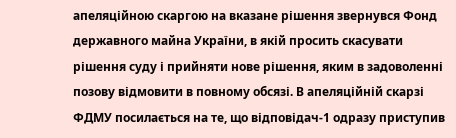апеляційною скаргою на вказане рішення звернувся Фонд державного майна України, в якій просить скасувати рішення суду і прийняти нове рішення, яким в задоволенні позову відмовити в повному обсязі. В апеляційній скарзі ФДМУ посилається на те, що відповідач-1 одразу приступив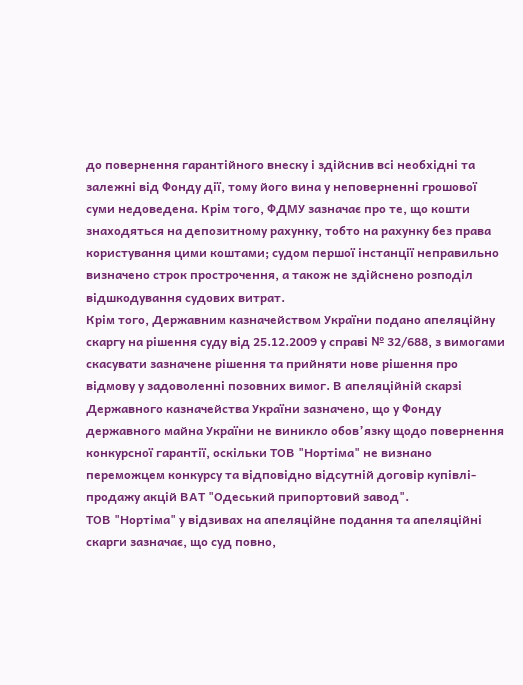до повернення гарантійного внеску і здійснив всі необхідні та залежні від Фонду дії, тому його вина у неповерненні грошової суми недоведена. Крім того, ФДМУ зазначає про те, що кошти знаходяться на депозитному рахунку, тобто на рахунку без права користування цими коштами; судом першої інстанції неправильно визначено строк прострочення, а також не здійснено розподіл відшкодування судових витрат.
Крім того, Державним казначейством України подано апеляційну скаргу на рішення суду від 25.12.2009 у справі № 32/688, з вимогами скасувати зазначене рішення та прийняти нове рішення про відмову у задоволенні позовних вимог. В апеляційній скарзі Державного казначейства України зазначено, що у Фонду державного майна України не виникло обов’язку щодо повернення конкурсної гарантії, оскільки ТОВ "Нортіма" не визнано переможцем конкурсу та відповідно відсутній договір купівлі-продажу акцій ВАТ "Одеський припортовий завод".
ТОВ "Нортіма" у відзивах на апеляційне подання та апеляційні скарги зазначає, що суд повно,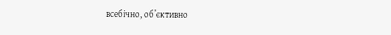всебічно, об’єктивно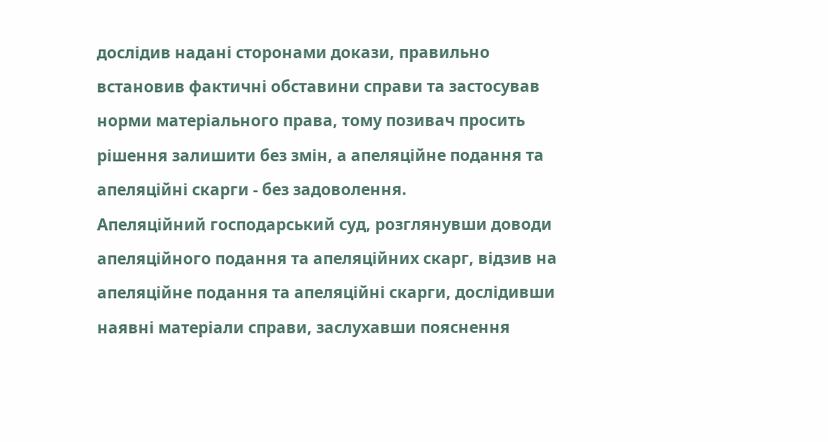дослідив надані сторонами докази, правильно встановив фактичні обставини справи та застосував норми матеріального права, тому позивач просить рішення залишити без змін, а апеляційне подання та апеляційні скарги - без задоволення.
Апеляційний господарський суд, розглянувши доводи апеляційного подання та апеляційних скарг, відзив на апеляційне подання та апеляційні скарги, дослідивши наявні матеріали справи, заслухавши пояснення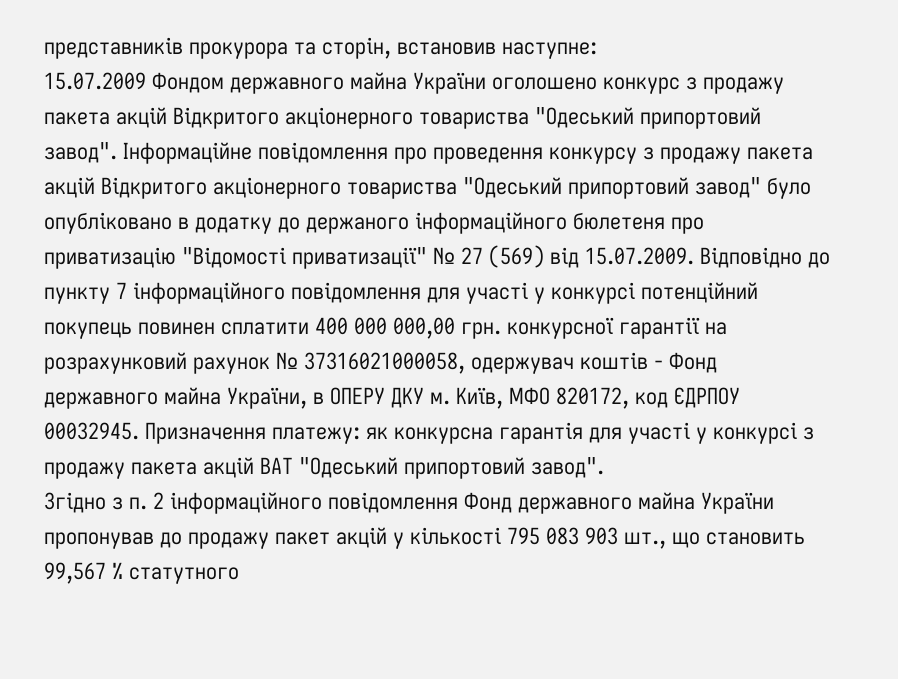представників прокурора та сторін, встановив наступне:
15.07.2009 Фондом державного майна України оголошено конкурс з продажу пакета акцій Відкритого акціонерного товариства "Одеський припортовий завод". Інформаційне повідомлення про проведення конкурсу з продажу пакета акцій Відкритого акціонерного товариства "Одеський припортовий завод" було опубліковано в додатку до держаного інформаційного бюлетеня про приватизацію "Відомості приватизації" № 27 (569) від 15.07.2009. Відповідно до пункту 7 інформаційного повідомлення для участі у конкурсі потенційний покупець повинен сплатити 400 000 000,00 грн. конкурсної гарантії на розрахунковий рахунок № 37316021000058, одержувач коштів - Фонд державного майна України, в ОПЕРУ ДКУ м. Київ, МФО 820172, код ЄДРПОУ 00032945. Призначення платежу: як конкурсна гарантія для участі у конкурсі з продажу пакета акцій ВАТ "Одеський припортовий завод".
Згідно з п. 2 інформаційного повідомлення Фонд державного майна України пропонував до продажу пакет акцій у кількості 795 083 903 шт., що становить 99,567 % статутного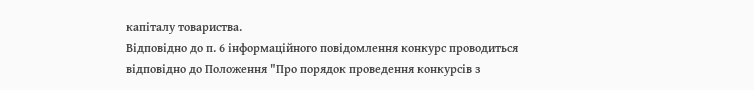капіталу товариства.
Відповідно до п. 6 інформаційного повідомлення конкурс проводиться відповідно до Положення "Про порядок проведення конкурсів з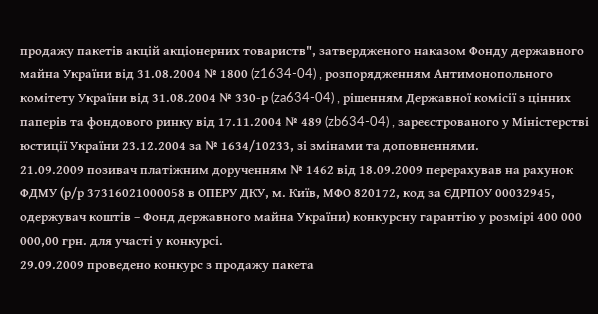продажу пакетів акцій акціонерних товариств", затвердженого наказом Фонду державного майна України від 31.08.2004 № 1800 (z1634-04) , розпорядженням Антимонопольного комітету України від 31.08.2004 № 330-р (za634-04) , рішенням Державної комісії з цінних паперів та фондового ринку від 17.11.2004 № 489 (zb634-04) , зареєстрованого у Міністерстві юстиції України 23.12.2004 за № 1634/10233, зі змінами та доповненнями.
21.09.2009 позивач платіжним дорученням № 1462 від 18.09.2009 перерахував на рахунок ФДМУ (р/р 37316021000058 в ОПЕРУ ДКУ, м. Київ, МФО 820172, код за ЄДРПОУ 00032945, одержувач коштів – Фонд державного майна України) конкурсну гарантію у розмірі 400 000 000,00 грн. для участі у конкурсі.
29.09.2009 проведено конкурс з продажу пакета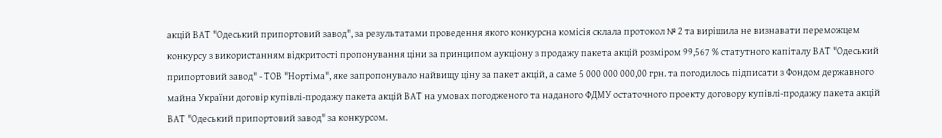акцій ВАТ "Одеський припортовий завод", за результатами проведення якого конкурсна комісія склала протокол № 2 та вирішила не визнавати переможцем конкурсу з використанням відкритості пропонування ціни за принципом аукціону з продажу пакета акцій розміром 99,567 % статутного капіталу ВАТ "Одеський припортовий завод" - ТОВ "Нортіма", яке запропонувало найвищу ціну за пакет акцій, а саме 5 000 000 000,00 грн. та погодилось підписати з Фондом державного майна України договір купівлі-продажу пакета акцій ВАТ на умовах погодженого та наданого ФДМУ остаточного проекту договору купівлі-продажу пакета акцій ВАТ "Одеський припортовий завод" за конкурсом.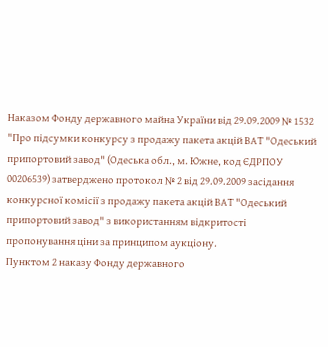Наказом Фонду державного майна України від 29.09.2009 № 1532 "Про підсумки конкурсу з продажу пакета акцій ВАТ "Одеський припортовий завод" (Одеська обл., м. Южне, код ЄДРПОУ 00206539) затверджено протокол № 2 від 29.09.2009 засідання конкурсної комісії з продажу пакета акцій ВАТ "Одеський припортовий завод" з використанням відкритості пропонування ціни за принципом аукціону.
Пунктом 2 наказу Фонду державного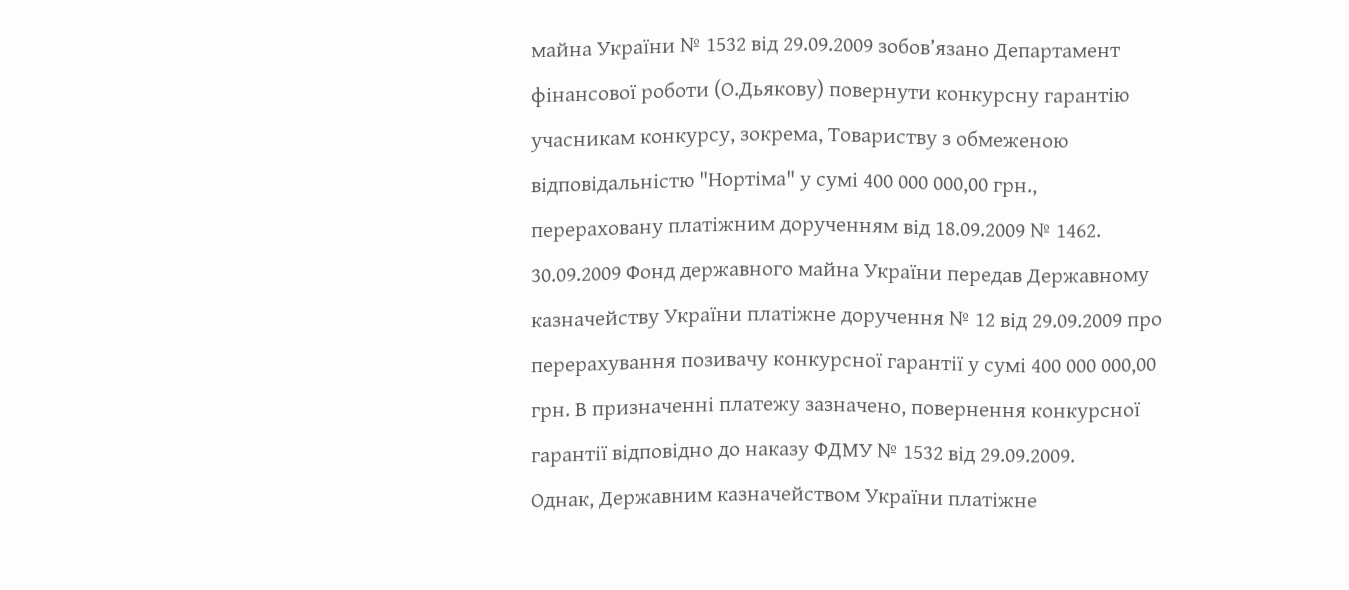майна України № 1532 від 29.09.2009 зобов’язано Департамент фінансової роботи (О.Дьякову) повернути конкурсну гарантію учасникам конкурсу, зокрема, Товариству з обмеженою відповідальністю "Нортіма" у сумі 400 000 000,00 грн., перераховану платіжним дорученням від 18.09.2009 № 1462.
30.09.2009 Фонд державного майна України передав Державному казначейству України платіжне доручення № 12 від 29.09.2009 про перерахування позивачу конкурсної гарантії у сумі 400 000 000,00 грн. В призначенні платежу зазначено, повернення конкурсної гарантії відповідно до наказу ФДМУ № 1532 від 29.09.2009.
Однак, Державним казначейством України платіжне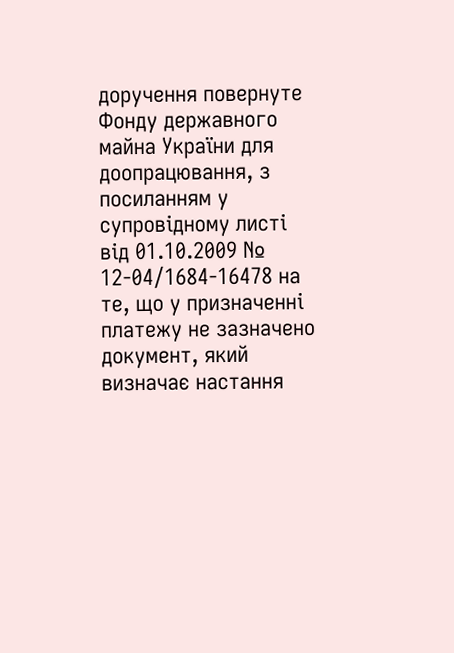доручення повернуте Фонду державного майна України для доопрацювання, з посиланням у супровідному листі від 01.10.2009 № 12-04/1684-16478 на те, що у призначенні платежу не зазначено документ, який визначає настання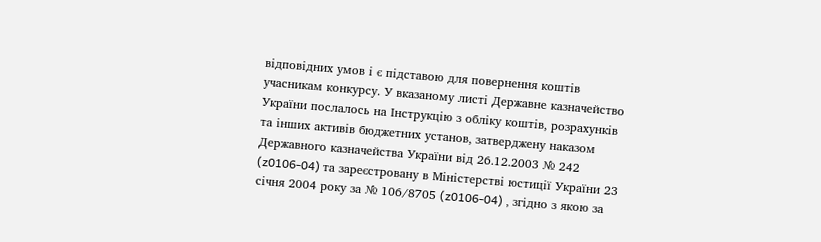відповідних умов і є підставою для повернення коштів учасникам конкурсу. У вказаному листі Державне казначейство України послалось на Інструкцію з обліку коштів, розрахунків та інших активів бюджетних установ, затверджену наказом Державного казначейства України від 26.12.2003 № 242 (z0106-04) та зареєстровану в Міністерстві юстиції України 23 січня 2004 року за № 106/8705 (z0106-04) , згідно з якою за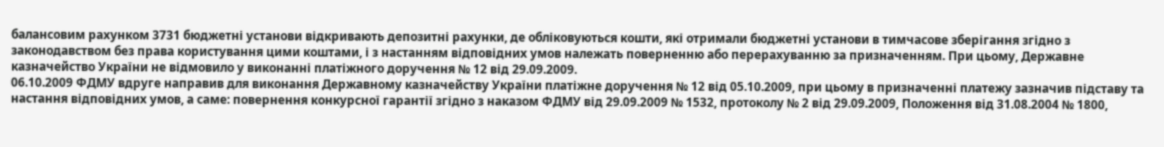балансовим рахунком 3731 бюджетні установи відкривають депозитні рахунки, де обліковуються кошти, які отримали бюджетні установи в тимчасове зберігання згідно з законодавством без права користування цими коштами, і з настанням відповідних умов належать поверненню або перерахуванню за призначенням. При цьому, Державне казначейство України не відмовило у виконанні платіжного доручення № 12 від 29.09.2009.
06.10.2009 ФДМУ вдруге направив для виконання Державному казначейству України платіжне доручення № 12 від 05.10.2009, при цьому в призначенні платежу зазначив підставу та настання відповідних умов, а саме: повернення конкурсної гарантії згідно з наказом ФДМУ від 29.09.2009 № 1532, протоколу № 2 від 29.09.2009, Положення від 31.08.2004 № 1800,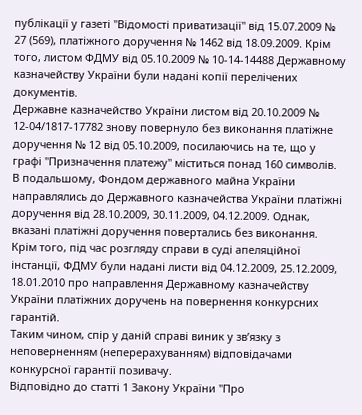публікації у газеті "Відомості приватизації" від 15.07.2009 № 27 (569), платіжного доручення № 1462 від 18.09.2009. Крім того, листом ФДМУ від 05.10.2009 № 10-14-14488 Державному казначейству України були надані копії перелічених документів.
Державне казначейство України листом від 20.10.2009 № 12-04/1817-17782 знову повернуло без виконання платіжне доручення № 12 від 05.10.2009, посилаючись на те, що у графі "Призначення платежу" міститься понад 160 символів.
В подальшому, Фондом державного майна України направлялись до Державного казначейства України платіжні доручення від 28.10.2009, 30.11.2009, 04.12.2009. Однак, вказані платіжні доручення повертались без виконання.
Крім того, під час розгляду справи в суді апеляційної інстанції, ФДМУ були надані листи від 04.12.2009, 25.12.2009, 18.01.2010 про направлення Державному казначейству України платіжних доручень на повернення конкурсних гарантій.
Таким чином, спір у даній справі виник у зв’язку з неповерненням (неперерахуванням) відповідачами конкурсної гарантії позивачу.
Відповідно до статті 1 Закону України "Про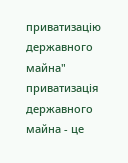приватизацію державного майна" приватизація державного майна - це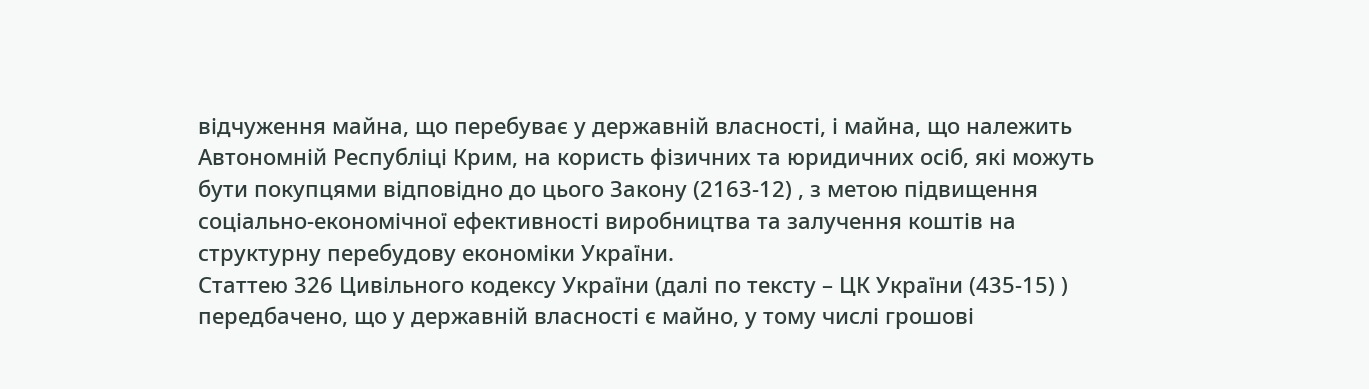відчуження майна, що перебуває у державній власності, і майна, що належить Автономній Республіці Крим, на користь фізичних та юридичних осіб, які можуть бути покупцями відповідно до цього Закону (2163-12) , з метою підвищення соціально-економічної ефективності виробництва та залучення коштів на структурну перебудову економіки України.
Статтею 326 Цивільного кодексу України (далі по тексту – ЦК України (435-15) ) передбачено, що у державній власності є майно, у тому числі грошові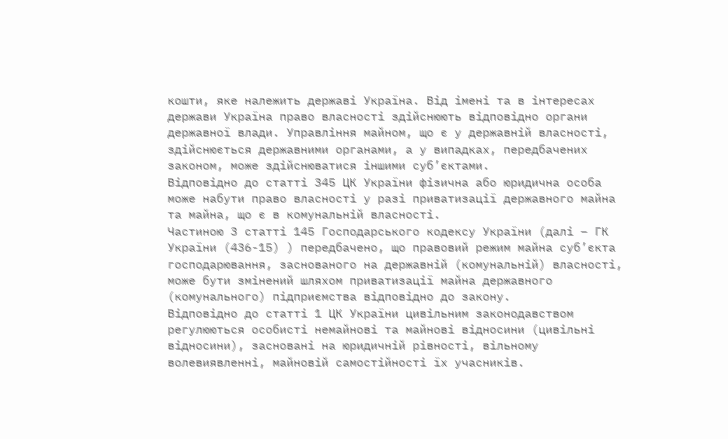кошти, яке належить державі Україна. Від імені та в інтересах держави Україна право власності здійснюють відповідно органи державної влади. Управління майном, що є у державній власності, здійснюється державними органами, а у випадках, передбачених законом, може здійснюватися іншими суб’єктами.
Відповідно до статті 345 ЦК України фізична або юридична особа може набути право власності у разі приватизації державного майна та майна, що є в комунальній власності.
Частиною 3 статті 145 Господарського кодексу України (далі – ГК України (436-15) ) передбачено, що правовий режим майна суб’єкта господарювання, заснованого на державній (комунальній) власності, може бути змінений шляхом приватизації майна державного (комунального) підприємства відповідно до закону.
Відповідно до статті 1 ЦК України цивільним законодавством регулюються особисті немайнові та майнові відносини (цивільні відносини), засновані на юридичній рівності, вільному волевиявленні, майновій самостійності їх учасників.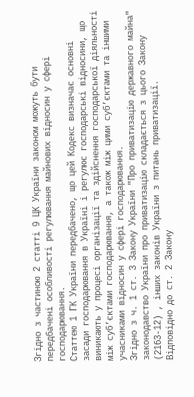Згідно з частиною 2 статті 9 ЦК України законом можуть бути передбачені особливості регулювання майнових відносин у сфері господарювання.
Статтею 1 ГК України передбачено, що цей Кодекс визначає основні засади господарювання в Україні і регулює господарські відносини, що виникають у процесі організації та здійснення господарської діяльності між суб’єктами господарювання, а також між цими суб’єктами та іншими учасниками відносин у сфері господарювання.
Згідно з ч. 1 ст. 3 Закону України "Про приватизацію державного майна" законодавство України про приватизацію складається з цього Закону (2163-12) , інших законів України з питань приватизації.
Відповідно до ст. 2 Закону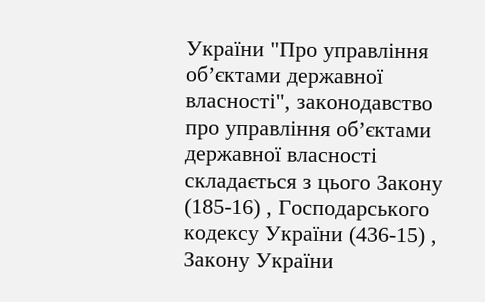України "Про управління об’єктами державної власності", законодавство про управління об’єктами державної власності складається з цього Закону (185-16) , Господарського кодексу України (436-15) , Закону України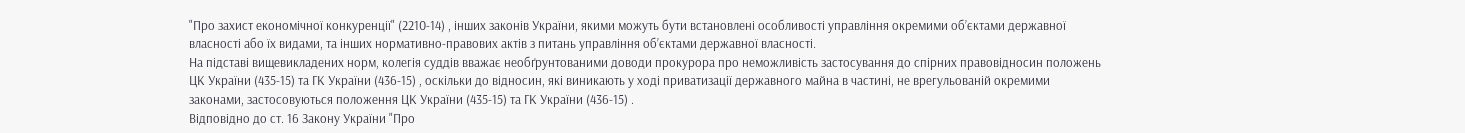"Про захист економічної конкуренції" (2210-14) , інших законів України, якими можуть бути встановлені особливості управління окремими об’єктами державної власності або їх видами, та інших нормативно-правових актів з питань управління об’єктами державної власності.
На підставі вищевикладених норм, колегія суддів вважає необґрунтованими доводи прокурора про неможливість застосування до спірних правовідносин положень ЦК України (435-15) та ГК України (436-15) , оскільки до відносин, які виникають у ході приватизації державного майна в частині, не врегульованій окремими законами, застосовуються положення ЦК України (435-15) та ГК України (436-15) .
Відповідно до ст. 16 Закону України "Про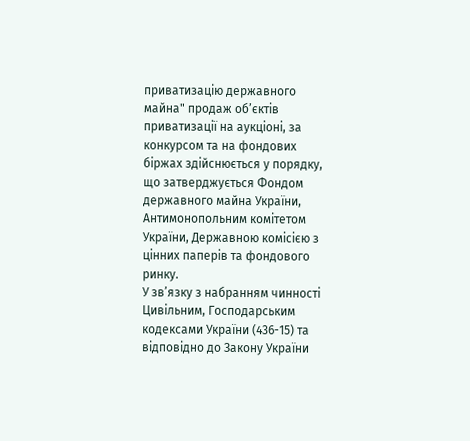приватизацію державного майна" продаж об’єктів приватизації на аукціоні, за конкурсом та на фондових біржах здійснюється у порядку, що затверджується Фондом державного майна України, Антимонопольним комітетом України, Державною комісією з цінних паперів та фондового ринку.
У зв’язку з набранням чинності Цивільним, Господарським кодексами України (436-15) та відповідно до Закону України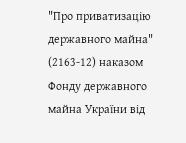"Про приватизацію державного майна" (2163-12) наказом Фонду державного майна України від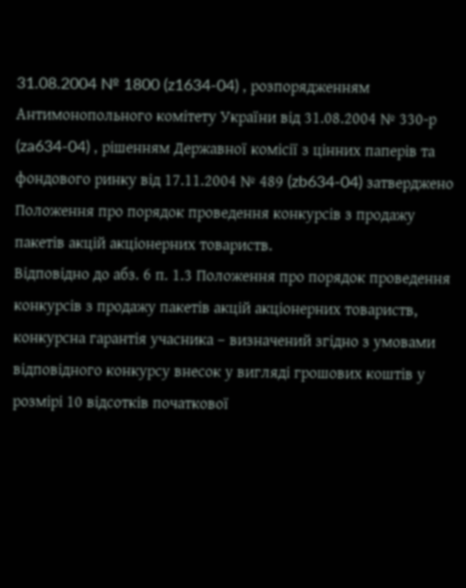31.08.2004 № 1800 (z1634-04) , розпорядженням Антимонопольного комітету України від 31.08.2004 № 330-р (za634-04) , рішенням Державної комісії з цінних паперів та фондового ринку від 17.11.2004 № 489 (zb634-04) затверджено Положення про порядок проведення конкурсів з продажу пакетів акцій акціонерних товариств.
Відповідно до абз. 6 п. 1.3 Положення про порядок проведення конкурсів з продажу пакетів акцій акціонерних товариств, конкурсна гарантія учасника – визначений згідно з умовами відповідного конкурсу внесок у вигляді грошових коштів у розмірі 10 відсотків початкової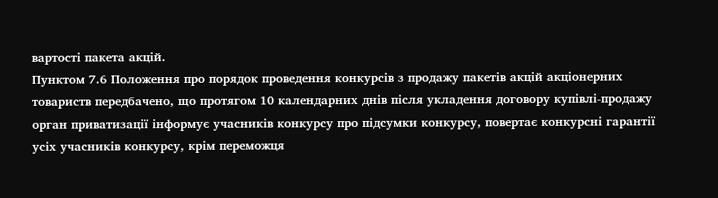вартості пакета акцій.
Пунктом 7.6 Положення про порядок проведення конкурсів з продажу пакетів акцій акціонерних товариств передбачено, що протягом 10 календарних днів після укладення договору купівлі-продажу орган приватизації інформує учасників конкурсу про підсумки конкурсу, повертає конкурсні гарантії усіх учасників конкурсу, крім переможця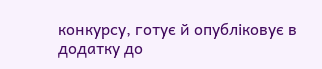конкурсу, готує й опубліковує в додатку до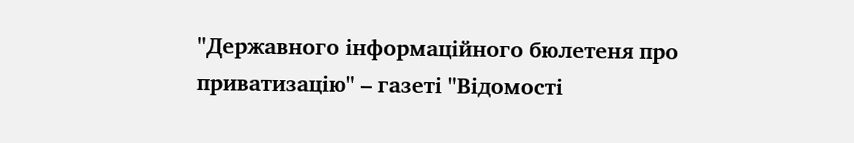"Державного інформаційного бюлетеня про приватизацію" – газеті "Відомості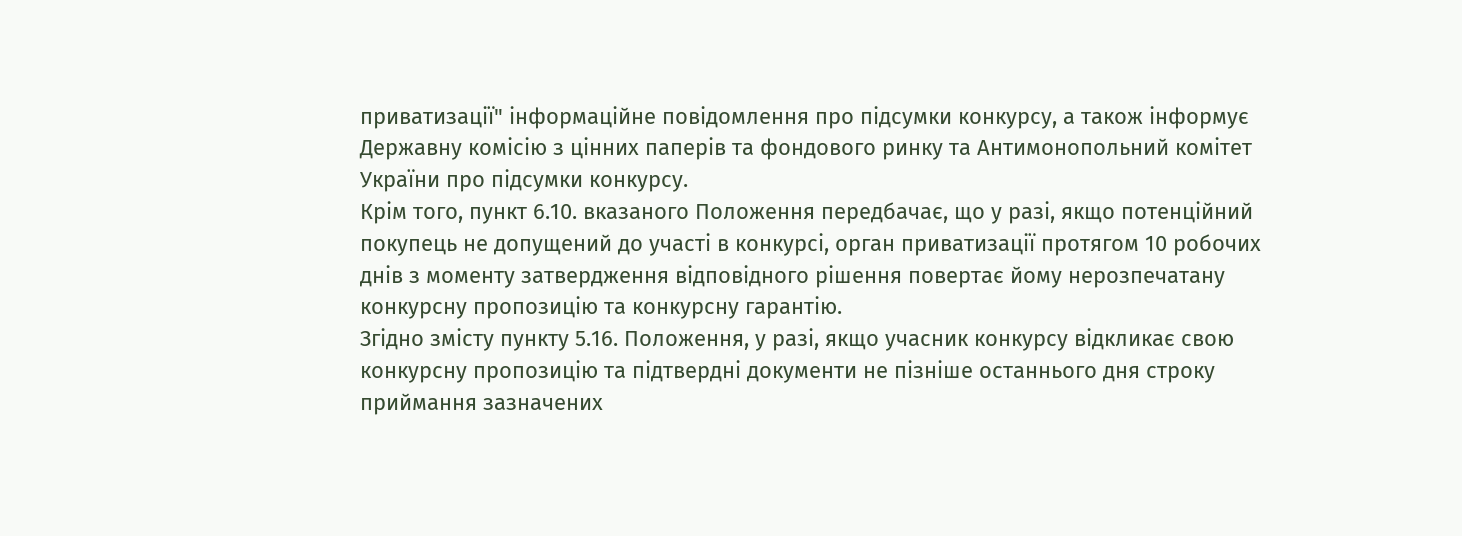приватизації" інформаційне повідомлення про підсумки конкурсу, а також інформує Державну комісію з цінних паперів та фондового ринку та Антимонопольний комітет України про підсумки конкурсу.
Крім того, пункт 6.10. вказаного Положення передбачає, що у разі, якщо потенційний покупець не допущений до участі в конкурсі, орган приватизації протягом 10 робочих днів з моменту затвердження відповідного рішення повертає йому нерозпечатану конкурсну пропозицію та конкурсну гарантію.
Згідно змісту пункту 5.16. Положення, у разі, якщо учасник конкурсу відкликає свою конкурсну пропозицію та підтвердні документи не пізніше останнього дня строку приймання зазначених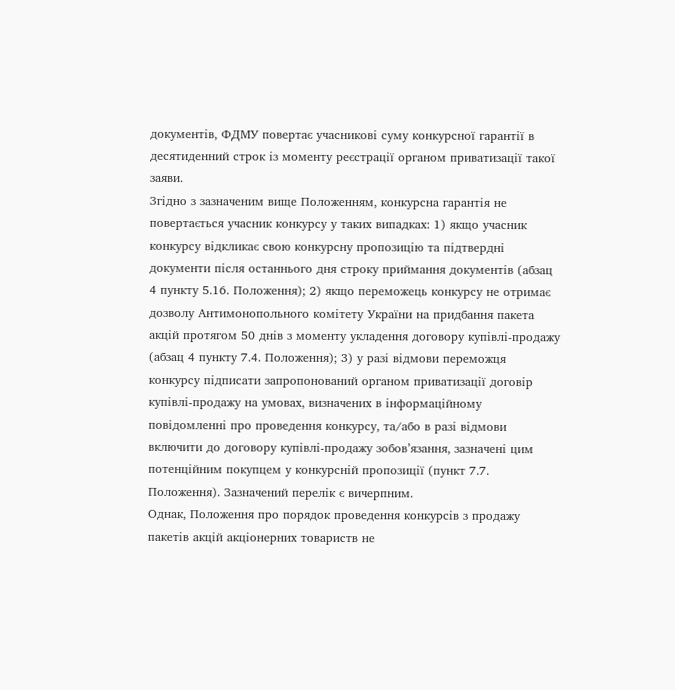документів, ФДМУ повертає учасникові суму конкурсної гарантії в десятиденний строк із моменту реєстрації органом приватизації такої заяви.
Згідно з зазначеним вище Положенням, конкурсна гарантія не повертається учасник конкурсу у таких випадках: 1) якщо учасник конкурсу відкликає свою конкурсну пропозицію та підтвердні документи після останнього дня строку приймання документів (абзац 4 пункту 5.16. Положення); 2) якщо переможець конкурсу не отримає дозволу Антимонопольного комітету України на придбання пакета акцій протягом 50 днів з моменту укладення договору купівлі-продажу (абзац 4 пункту 7.4. Положення); 3) у разі відмови переможця конкурсу підписати запропонований органом приватизації договір купівлі-продажу на умовах, визначених в інформаційному повідомленні про проведення конкурсу, та/або в разі відмови включити до договору купівлі-продажу зобов’язання, зазначені цим потенційним покупцем у конкурсній пропозиції (пункт 7.7. Положення). Зазначений перелік є вичерпним.
Однак, Положення про порядок проведення конкурсів з продажу пакетів акцій акціонерних товариств не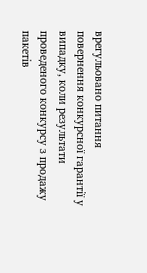врегульовано питання повернення конкурсної гарантії у випадку, коли результати проведеного конкурсу з продажу пакетів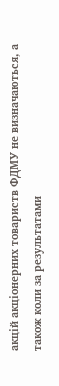акцій акціонерних товариств ФДМУ не визначаються, а також коли за результатами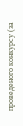проведеного конкурсу (за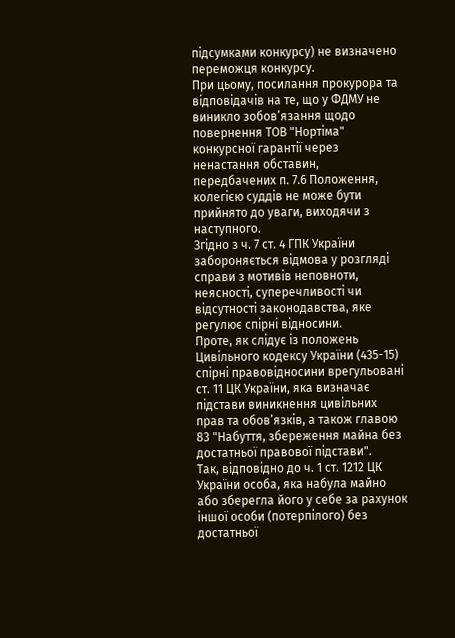підсумками конкурсу) не визначено переможця конкурсу.
При цьому, посилання прокурора та відповідачів на те, що у ФДМУ не виникло зобов’язання щодо повернення ТОВ "Нортіма" конкурсної гарантії через ненастання обставин, передбачених п. 7.6 Положення, колегією суддів не може бути прийнято до уваги, виходячи з наступного.
Згідно з ч. 7 ст. 4 ГПК України забороняється відмова у розгляді справи з мотивів неповноти, неясності, суперечливості чи відсутності законодавства, яке регулює спірні відносини.
Проте, як слідує із положень Цивільного кодексу України (435-15) спірні правовідносини врегульовані ст. 11 ЦК України, яка визначає підстави виникнення цивільних прав та обов’язків, а також главою 83 "Набуття, збереження майна без достатньої правової підстави".
Так, відповідно до ч. 1 ст. 1212 ЦК України особа, яка набула майно або зберегла його у себе за рахунок іншої особи (потерпілого) без достатньої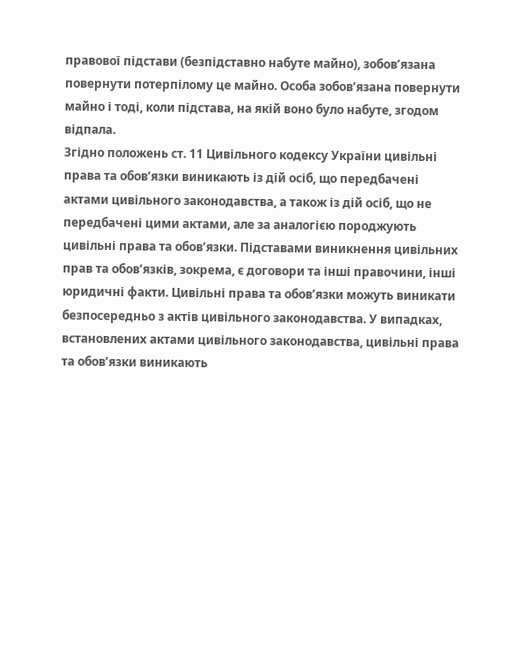правової підстави (безпідставно набуте майно), зобов’язана повернути потерпілому це майно. Особа зобов’язана повернути майно і тоді, коли підстава, на якій воно було набуте, згодом відпала.
Згідно положень ст. 11 Цивільного кодексу України цивільні права та обов’язки виникають із дій осіб, що передбачені актами цивільного законодавства, а також із дій осіб, що не передбачені цими актами, але за аналогією породжують цивільні права та обов’язки. Підставами виникнення цивільних прав та обов’язків, зокрема, є договори та інші правочини, інші юридичні факти. Цивільні права та обов’язки можуть виникати безпосередньо з актів цивільного законодавства. У випадках, встановлених актами цивільного законодавства, цивільні права та обов’язки виникають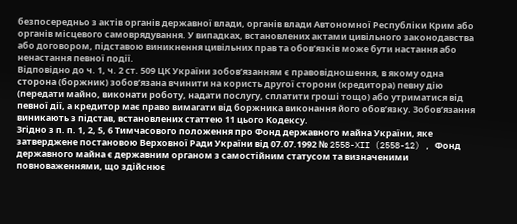безпосередньо з актів органів державної влади, органів влади Автономної Республіки Крим або органів місцевого самоврядування. У випадках, встановлених актами цивільного законодавства або договором, підставою виникнення цивільних прав та обов’язків може бути настання або ненастання певної події.
Відповідно до ч. 1, ч. 2 ст. 509 ЦК України зобов’язанням є правовідношення, в якому одна сторона (боржник) зобов’язана вчинити на користь другої сторони (кредитора) певну дію (передати майно, виконати роботу, надати послугу, сплатити гроші тощо) або утриматися від певної дії, а кредитор має право вимагати від боржника виконання його обов’язку. Зобов’язання виникають з підстав, встановлених статтею 11 цього Кодексу.
Згідно з п. п. 1, 2, 5, 6 Тимчасового положення про Фонд державного майна України, яке затверджене постановою Верховної Ради України від 07.07.1992 № 2558-XII (2558-12) , Фонд державного майна є державним органом з самостійним статусом та визначеними повноваженнями, що здійснює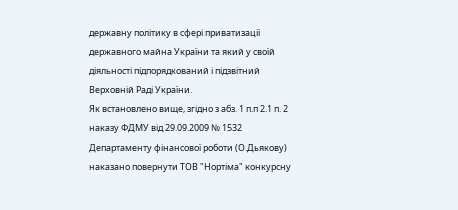державну політику в сфері приватизації державного майна України та який у своїй діяльності підпорядкований і підзвітний Верховній Раді України.
Як встановлено вище, згідно з абз. 1 п.п 2.1 п. 2 наказу ФДМУ від 29.09.2009 № 1532 Департаменту фінансової роботи (О.Дьякову) наказано повернути ТОВ "Нортіма" конкурсну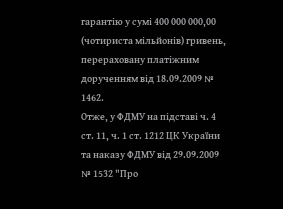гарантію у сумі 400 000 000,00 (чотириста мільйонів) гривень, перераховану платіжним дорученням від 18.09.2009 № 1462.
Отже, у ФДМУ на підставі ч. 4 ст. 11, ч. 1 ст. 1212 ЦК України та наказу ФДМУ від 29.09.2009 № 1532 "Про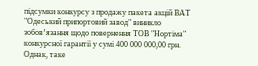підсумки конкурсу з продажу пакета акцій ВАТ "Одеський припортовий завод" виникло зобов’язання щодо повернення ТОВ "Нортіма" конкурсної гарантії у сумі 400 000 000,00 грн. Однак, таке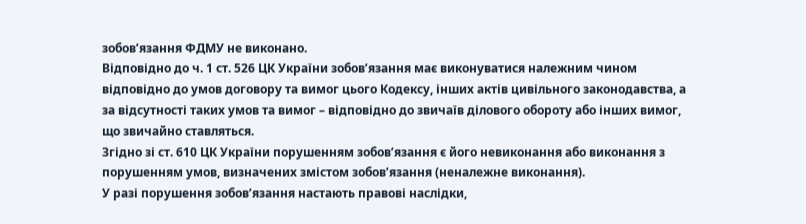зобов’язання ФДМУ не виконано.
Відповідно до ч. 1 ст. 526 ЦК України зобов’язання має виконуватися належним чином відповідно до умов договору та вимог цього Кодексу, інших актів цивільного законодавства, а за відсутності таких умов та вимог – відповідно до звичаїв ділового обороту або інших вимог, що звичайно ставляться.
Згідно зі ст. 610 ЦК України порушенням зобов’язання є його невиконання або виконання з порушенням умов, визначених змістом зобов’язання (неналежне виконання).
У разі порушення зобов’язання настають правові наслідки,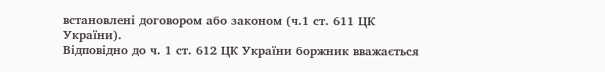встановлені договором або законом (ч.1 ст. 611 ЦК України).
Відповідно до ч. 1 ст. 612 ЦК України боржник вважається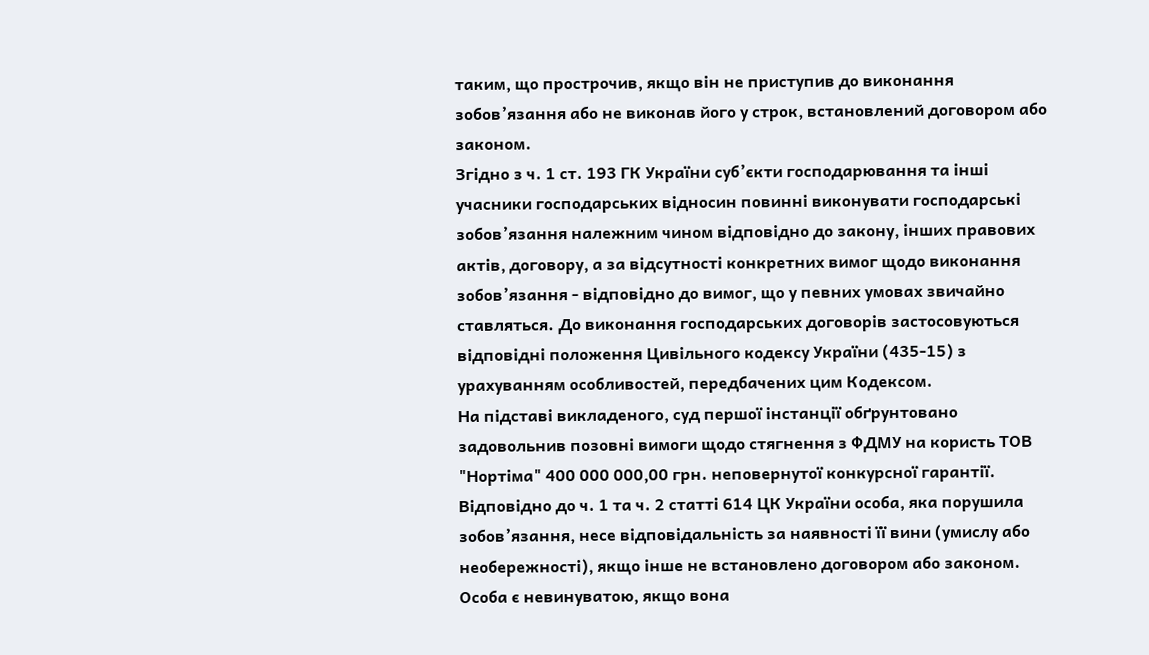таким, що прострочив, якщо він не приступив до виконання зобов’язання або не виконав його у строк, встановлений договором або законом.
Згідно з ч. 1 ст. 193 ГК України суб’єкти господарювання та інші учасники господарських відносин повинні виконувати господарські зобов’язання належним чином відповідно до закону, інших правових актів, договору, а за відсутності конкретних вимог щодо виконання зобов’язання - відповідно до вимог, що у певних умовах звичайно ставляться. До виконання господарських договорів застосовуються відповідні положення Цивільного кодексу України (435-15) з урахуванням особливостей, передбачених цим Кодексом.
На підставі викладеного, суд першої інстанції обґрунтовано задовольнив позовні вимоги щодо стягнення з ФДМУ на користь ТОВ "Нортіма" 400 000 000,00 грн. неповернутої конкурсної гарантії.
Відповідно до ч. 1 та ч. 2 статті 614 ЦК України особа, яка порушила зобов’язання, несе відповідальність за наявності її вини (умислу або необережності), якщо інше не встановлено договором або законом. Особа є невинуватою, якщо вона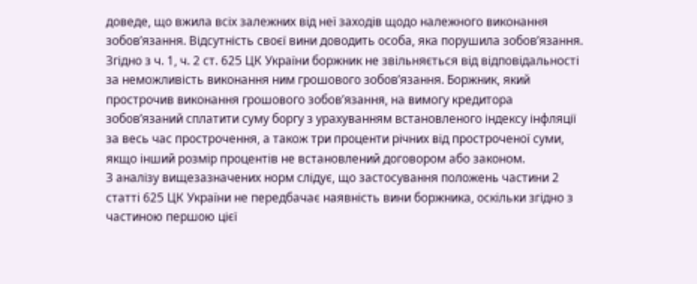доведе, що вжила всіх залежних від неї заходів щодо належного виконання зобов’язання. Відсутність своєї вини доводить особа, яка порушила зобов’язання.
Згідно з ч. 1, ч. 2 ст. 625 ЦК України боржник не звільняється від відповідальності за неможливість виконання ним грошового зобов’язання. Боржник, який прострочив виконання грошового зобов’язання, на вимогу кредитора зобов’язаний сплатити суму боргу з урахуванням встановленого індексу інфляції за весь час прострочення, а також три проценти річних від простроченої суми, якщо інший розмір процентів не встановлений договором або законом.
З аналізу вищезазначених норм слідує, що застосування положень частини 2 статті 625 ЦК України не передбачає наявність вини боржника, оскільки згідно з частиною першою цієї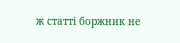ж статті боржник не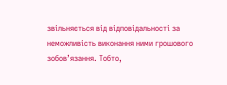звільняється від відповідальності за неможливість виконання ними грошового зобов’язання. Тобто,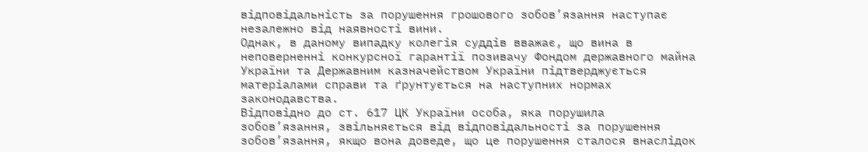відповідальність за порушення грошового зобов’язання наступає незалежно від наявності вини.
Однак, в даному випадку колегія суддів вважає, що вина в неповерненні конкурсної гарантії позивачу Фондом державного майна України та Державним казначейством України підтверджується матеріалами справи та ґрунтується на наступних нормах законодавства.
Відповідно до ст. 617 ЦК України особа, яка порушила зобов’язання, звільняється від відповідальності за порушення зобов’язання, якщо вона доведе, що це порушення сталося внаслідок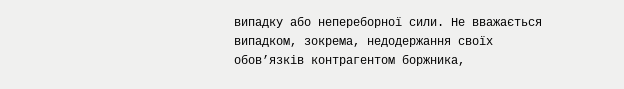випадку або непереборної сили. Не вважається випадком, зокрема, недодержання своїх обов’язків контрагентом боржника,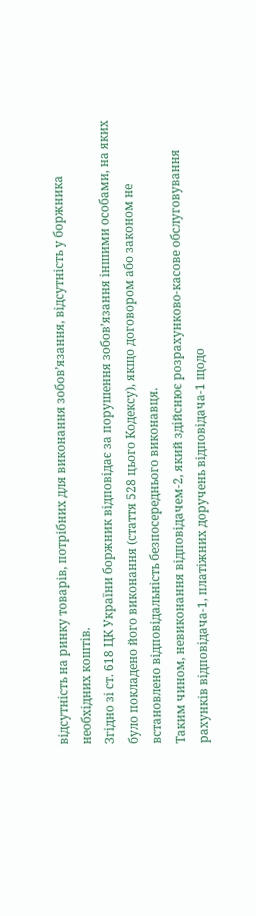відсутність на ринку товарів, потрібних для виконання зобов’язання, відсутність у боржника необхідних коштів.
Згідно зі ст. 618 ЦК України боржник відповідає за порушення зобов’язання іншими особами, на яких було покладено його виконання (стаття 528 цього Кодексу), якщо договором або законом не встановлено відповідальність безпосереднього виконавця.
Таким чином, невиконання відповідачем-2, який здійснює розрахунково-касове обслуговування рахунків відповідача-1, платіжних доручень відповідача-1 щодо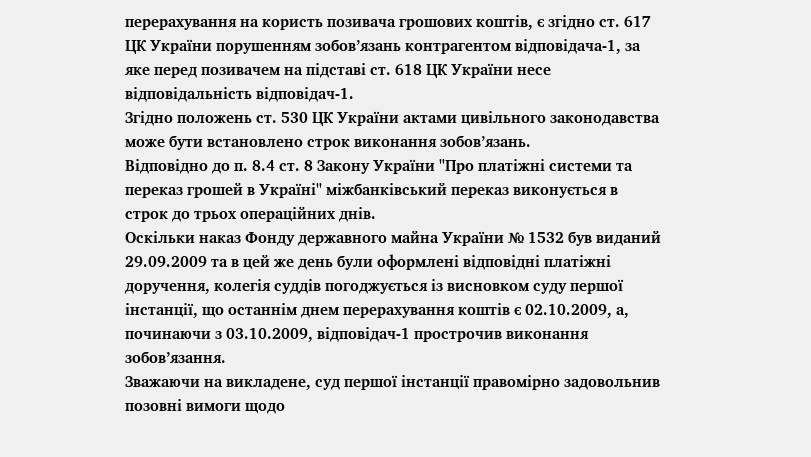перерахування на користь позивача грошових коштів, є згідно ст. 617 ЦК України порушенням зобов’язань контрагентом відповідача-1, за яке перед позивачем на підставі ст. 618 ЦК України несе відповідальність відповідач-1.
Згідно положень ст. 530 ЦК України актами цивільного законодавства може бути встановлено строк виконання зобов’язань.
Відповідно до п. 8.4 ст. 8 Закону України "Про платіжні системи та переказ грошей в Україні" міжбанківський переказ виконується в строк до трьох операційних днів.
Оскільки наказ Фонду державного майна України № 1532 був виданий 29.09.2009 та в цей же день були оформлені відповідні платіжні доручення, колегія суддів погоджується із висновком суду першої інстанції, що останнім днем перерахування коштів є 02.10.2009, а, починаючи з 03.10.2009, відповідач-1 прострочив виконання зобов’язання.
Зважаючи на викладене, суд першої інстанції правомірно задовольнив позовні вимоги щодо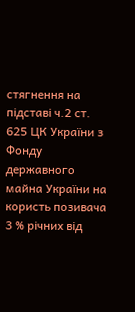стягнення на підставі ч.2 ст. 625 ЦК України з Фонду державного майна України на користь позивача 3 % річних від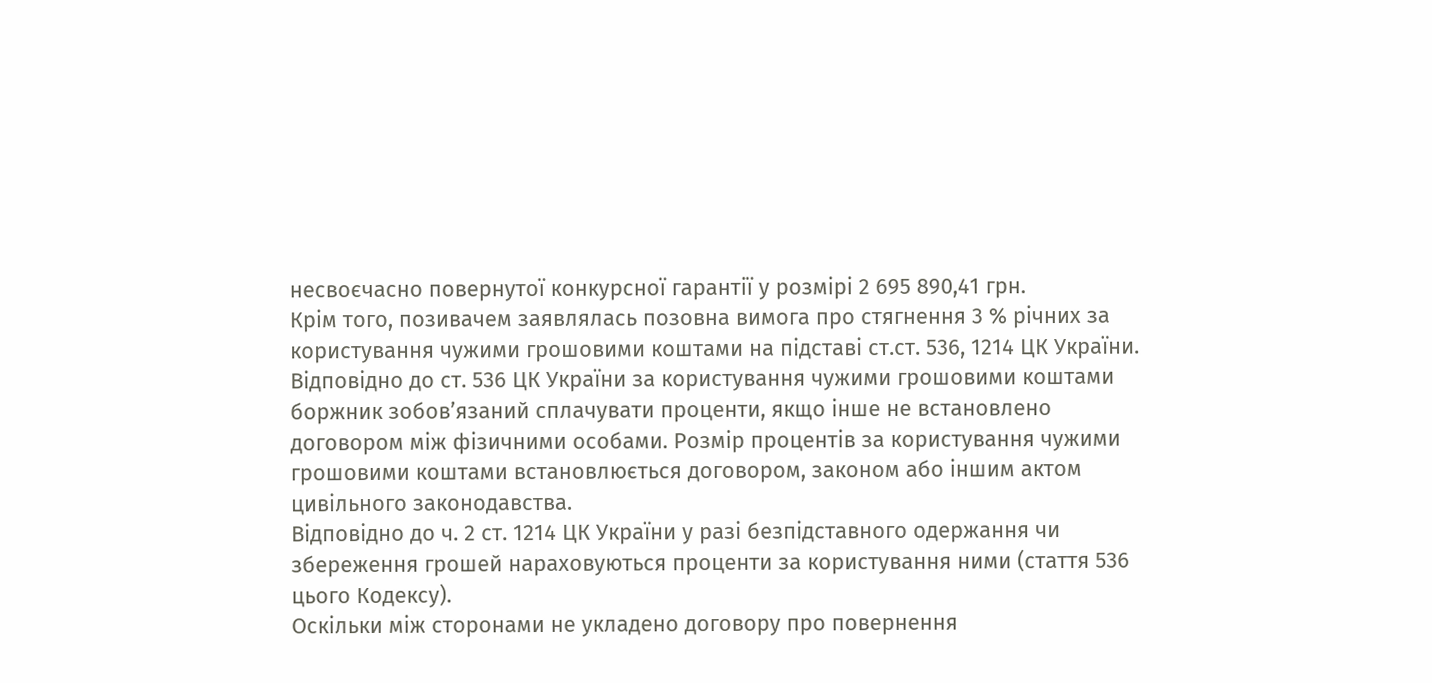несвоєчасно повернутої конкурсної гарантії у розмірі 2 695 890,41 грн.
Крім того, позивачем заявлялась позовна вимога про стягнення 3 % річних за користування чужими грошовими коштами на підставі ст.ст. 536, 1214 ЦК України.
Відповідно до ст. 536 ЦК України за користування чужими грошовими коштами боржник зобов’язаний сплачувати проценти, якщо інше не встановлено договором між фізичними особами. Розмір процентів за користування чужими грошовими коштами встановлюється договором, законом або іншим актом цивільного законодавства.
Відповідно до ч. 2 ст. 1214 ЦК України у разі безпідставного одержання чи збереження грошей нараховуються проценти за користування ними (стаття 536 цього Кодексу).
Оскільки між сторонами не укладено договору про повернення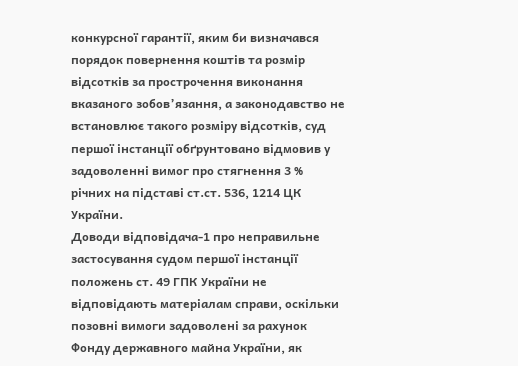конкурсної гарантії, яким би визначався порядок повернення коштів та розмір відсотків за прострочення виконання вказаного зобов’язання, а законодавство не встановлює такого розміру відсотків, суд першої інстанції обґрунтовано відмовив у задоволенні вимог про стягнення 3 % річних на підставі ст.ст. 536, 1214 ЦК України.
Доводи відповідача-1 про неправильне застосування судом першої інстанції положень ст. 49 ГПК України не відповідають матеріалам справи, оскільки позовні вимоги задоволені за рахунок Фонду державного майна України, як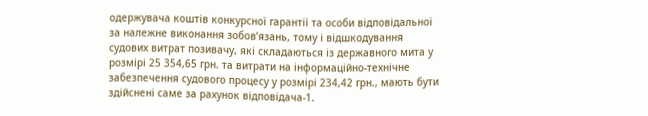одержувача коштів конкурсної гарантії та особи відповідальної за належне виконання зобов’язань, тому і відшкодування судових витрат позивачу, які складаються із державного мита у розмірі 25 354,65 грн. та витрати на інформаційно-технічне забезпечення судового процесу у розмірі 234,42 грн., мають бути здійснені саме за рахунок відповідача-1.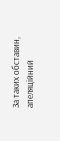За таких обставин, апеляційний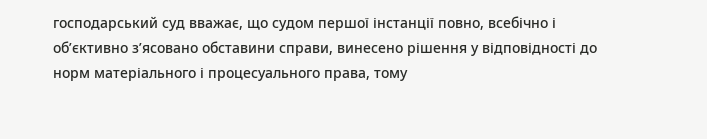господарський суд вважає, що судом першої інстанції повно, всебічно і об’єктивно з’ясовано обставини справи, винесено рішення у відповідності до норм матеріального і процесуального права, тому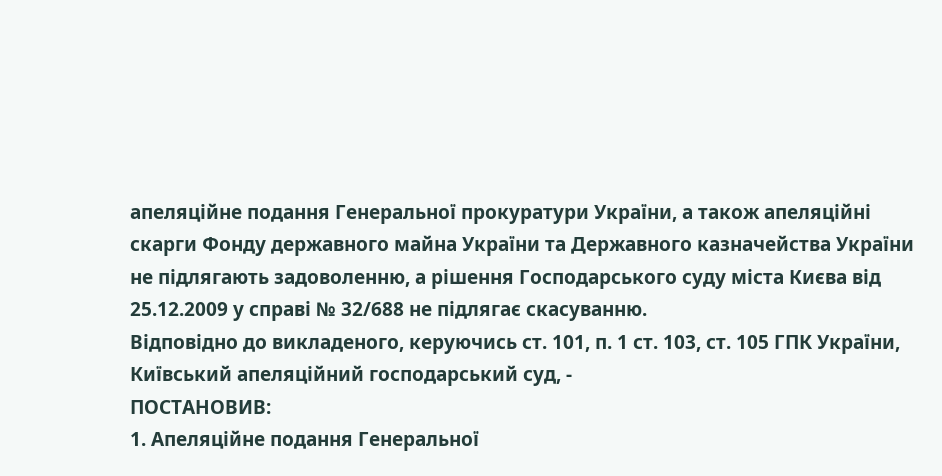апеляційне подання Генеральної прокуратури України, а також апеляційні скарги Фонду державного майна України та Державного казначейства України не підлягають задоволенню, а рішення Господарського суду міста Києва від 25.12.2009 у справі № 32/688 не підлягає скасуванню.
Відповідно до викладеного, керуючись ст. 101, п. 1 ст. 103, ст. 105 ГПК України, Київський апеляційний господарський суд, -
ПОСТАНОВИВ:
1. Апеляційне подання Генеральної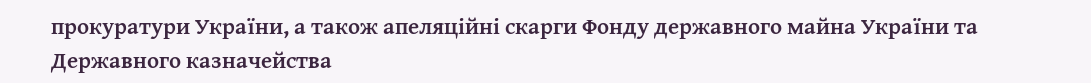прокуратури України, а також апеляційні скарги Фонду державного майна України та Державного казначейства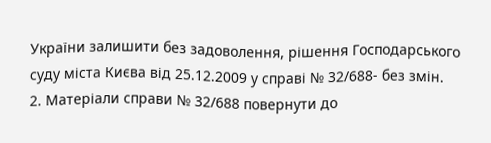України залишити без задоволення, рішення Господарського суду міста Києва від 25.12.2009 у справі № 32/688- без змін.
2. Матеріали справи № 32/688 повернути до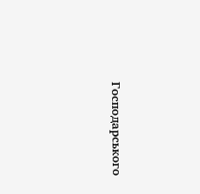Господарського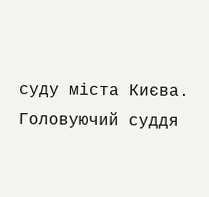суду міста Києва.
Головуючий суддя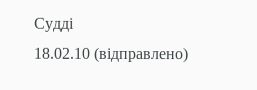Судді
18.02.10 (відправлено)